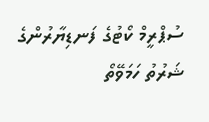ސުޕްރީމް ކޯޓުގެ ފަނޑިޔާރުންގެ ޝަރުތު ހަމަވޭތޯ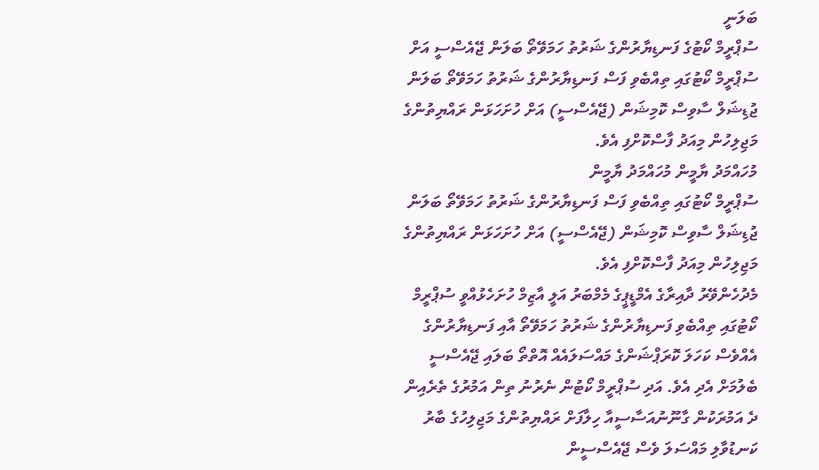ބަލަނީ
ސުޕްރީމް ކޯޓުގެ ފަނޑިޔާރުންގެ ޝަރުތު ހަމަވޭތޯ ބަލަން ޖޭއެސްސީ އަށް
ސުޕްރީމް ކޯޓުގައި ތިއްބެވި ފަސް ފަނޑިޔާރުންގެ ޝަރުތު ހަމަވޭތޯ ބަލަން ޖުޑިޝަލް ސާވިސް ކޮމިޝަން (ޖޭއެސްސީ) އަށް ހުށަހަޅަން ރައްޔިތުންގެ މަޖިލިހުން މިއަދު ފާސްކޮށްފި އެވެ.
މުހައްމަދު ޔާމީން މުހައްމަދު ޔާމީން
ސުޕްރީމް ކޯޓުގައި ތިއްބެވި ފަސް ފަނޑިޔާރުންގެ ޝަރުތު ހަމަވޭތޯ ބަލަން ޖުޑިޝަލް ސާވިސް ކޮމިޝަން (ޖޭއެސްސީ) އަށް ހުށަހަޅަން ރައްޔިތުންގެ މަޖިލިހުން މިއަދު ފާސްކޮށްފި އެވެ.
މެދުހެންވޭރު ދާއިރާގެ އެމްޑީޕީގެ މެމްބަރު އަލީ އާޒިމް ހުށަހެޅުއްވީ ސުޕްރީމް ކޯޓުގައި ތިއްބެވި ފަނޑިޔާރުންގެ ޝަރުތު ހަމަވޭތޯ އާއި ފަނޑިޔާރުންގެ އެއްވެސް ކަހަލަ ކޮރަޕްޝަންގެ މައްސަލައެއް އޮތްތޯ ބަލައި ޖޭއެސްސީ ބެލުމަށް އެދި އެވެ. އަދި ސުޕްރީމް ކޯޓުން ނެރުނު ތިން އަމުރުގެ ތެރެއިން ދެ އަމުރަކުން ގާނޫނުއަސާސީއާ ހިލާފަށް ރައްޔިތުންގެ މަޖިލިހުގެ ބާރު ކަނޑުވާލި މައްސަލަ ވެސް ޖޭއެސްސީން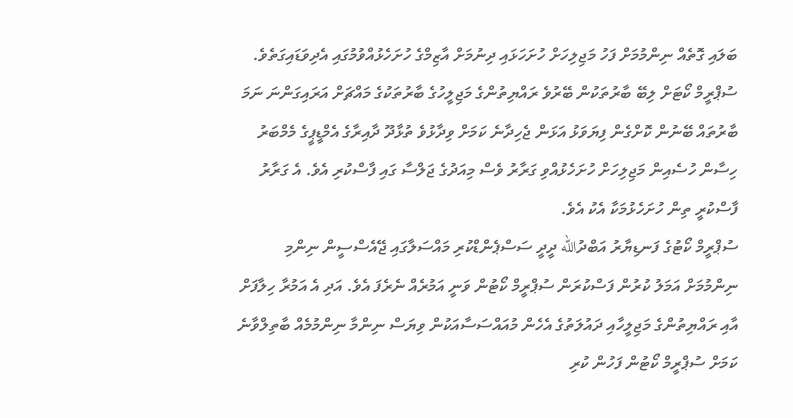ބަލައި ގޮތެއް ނިންމުމަށް ފަހު މަޖިލިހަށް ހުށަހަޅައި ދިނުމަށް އާޒިމްގެ ހުށަހެޅުއްވުމުގައި އެދިވަޑައިގަތެވެ.
ސުޕްރީމް ކޯޓަށް ލިބޭ ބާރުތަކުން ބޭރުވެ ރައްޔިތުންގެ މަޖިލީހުގެ ބާރުތަކުގެ މައްޗަށް އަރައިގަންނަ ނަމަ ބާރުތައް ބޭނުން ކޮށްގެން ފިޔަވަޅު އަޅަން ޖެހިދާނެ ކަމަށް ވިދާޅުވެ ތުޅާދޫ ދާއިރާގެ އެމްޑީޕީގެ މެމްބަރު ހިސާން ހުސެއިން މަޖިލިހަށް ހުށަހެޅުއްވި ގަރާރު ވެސް މިއަދުގެ ޖަލްސާ ގައި ފާސްކުރި އެވެ. އެ ގަރާރު ފާސްކުރީ ތިން ހުށަހެޅުމަކާ އެކު އެވެ.
ސުޕްރީމް ކޯޓުގެ ފަނޑިޔާރު އަބްދުالله ދީދީ ސަސްޕެންޑްކުރި މައްސަލާގައި ޖޭއެސްސީން ނިންމި ނިންމުމަށް އަމަލު ކުރުން ފަސްކުރަން ސުޕްރީމް ކޯޓުން ވަނީ އަމުރެއް ނެރެފަ އެވެ. އަދި އެ އަމުރާ ހިލާފަށް އާއި ރައްޔިތުންގެ މަޖިލީހާއި ދައުލަތުގެ އެހެން މުއައްސަސާއަކުން ވިޔަސް ނިންމާ ނިންމުމެއް ބާތިލްވާނެ ކަމަށް ސުޕްރީމް ކޯޓުން ފަހުން ކުރި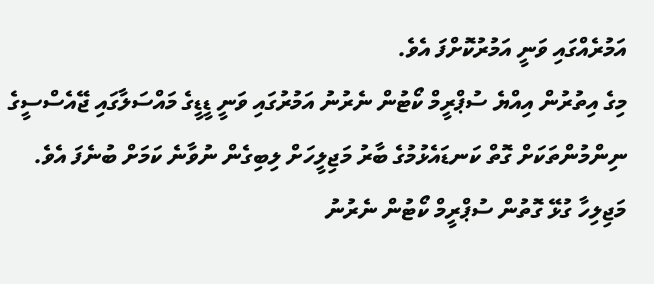އަމުރެއްގައި ވަނީ އަމުރުކޮށްފަ އެވެ.
މިގެ އިތުރުން އިއްޔެ ސުޕްރީމް ކޯޓުން ނެރުނު އަމުރުގައި ވަނީ ޑީޑީގެ މައްސަލާގައި ޖޭއެސްސީގެ ނިންމުންތަކަށް ގޮތް ކަނޑައެޅުމުގެ ބާރު މަޖިލީހަށް ލިބިގެން ނުވާނެ ކަމަށް ބުނެފަ އެވެ.
މަޖިލިހާ ގުޅޭ ގޮތުން ސުޕްރީމް ކޯޓުން ނެރުނު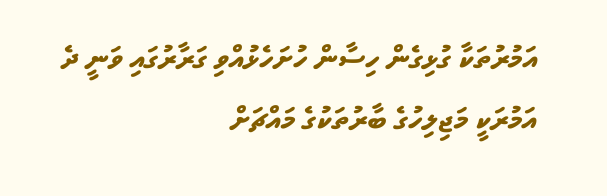އަމުރުތަކާ ގުޅިގެން ހިސާން ހުށަހެޅުއްވި ގަރާރުގައި ވަނީ ދެ އަމުރަކީ މަޖިލިހުގެ ބާރުތަކުގެ މައްޗަށް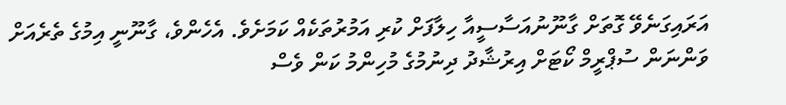އަރައިގަނެވޭ ގޮތަށް ގާނޫނުއަސާސީއާ ހިލާފަށް ކުރި އަމުރުތަކެއް ކަމަށެވެ. އެހެންވެ، ގާނޫނީ އިމުގެ ތެރެއަށް ވަންނަން ސުޕްރީމް ކޯޓަށް އިރުޝާދު ދިނުމުގެ މުހިންމު ކަން ވެސް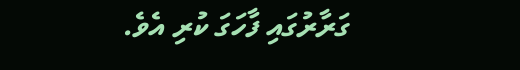ގަރާރުގައި ފާހަގަ ކުރި އެވެ.